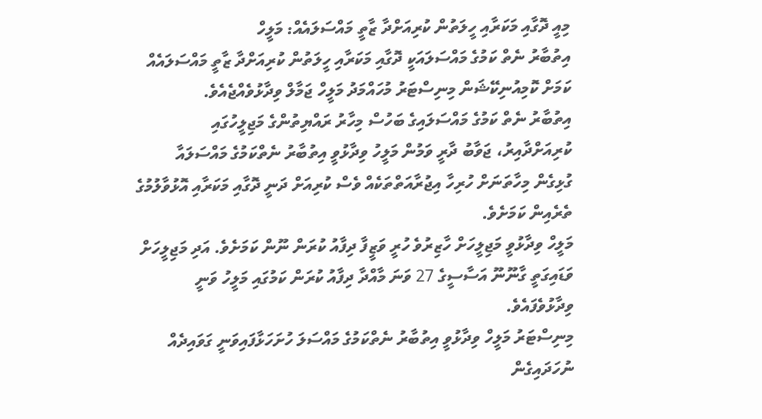މިއީ ދޮގާއި މަކަރާއި ހީލަތުން ކުރިއަށްދާ ޒާތީ މައްސަލައެއް: މަލީހް
އިތުބާރު ނެތް ކަމުގެ މައްސަލައަކީ ދޮގާއި މަކަރާއި ހީލަތުން ކުރިއަށްދާ ޒާތީ މައްސަލައެއް ކަމަށް ކޮމިއުނިކޭޝަން މިނިސްޓަރު މުހައްމަދު މަލީހް ޖަމާލް ވިދާޅުވެއްޖެއެވެ.
އިތުބާރު ނެތް ކަމުގެ މައްސަލައިގެ ބަހުސް މިހާރު ރައްޔިތުންގެ މަޖިލީހުގައި ކުރިއަށްދާއިރު، ޖަވާބު ދާރީ ވަމުން މަލީހު ވިދާޅުވީ އިތުބާރު ނެތްކަމުގެ މައްސަލައާ ގުޅިގެން މިހާތަނަށް ހުރިހާ އިޖުރާއަތްތަކެއް ވެސް ކުރިއަށް ދަނީ ދޮގާއި މަކަރާއި އޮޅުވާލުމުގެ ތެރެއިން ކަމަށެވެ.
މަލީހް ވިދާޅުވީ މަޖިލީހަށް ހާޒިރުވެ ހުރީ ވަޒީފާ ދިފާއު ކުރަން ނޫން ކަމަށެވެ. އަދި މަޖިލީހަށް ވަޑައިގަތީ ގާނޫނޫ އަސާސީގެ 27 ވަނަ މާއްދާ ދިފާއު ކުރަން ކަމުގައި މަލީހު ވަނީ ވިދާޅުވެފައެވެ.
މިނިސްޓަރު މަލީހް ވިދާޅުވީ އިތުބާރު ނެތްކަމުގެ މައްސަލަ ހުށަހަޅާފައިވަނީ ގަވައިދެއް ނުހަދައިގެން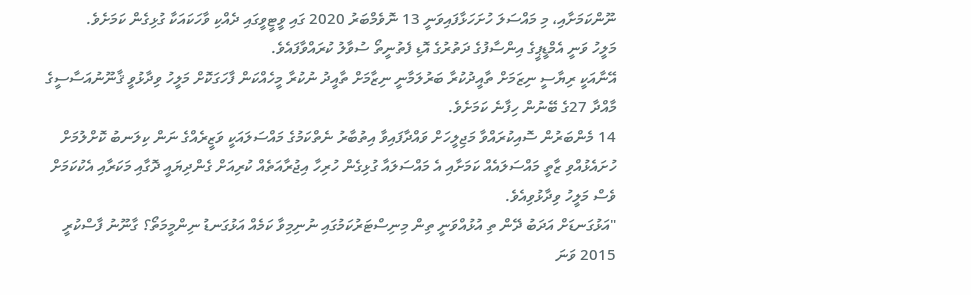ނޫންކަމަށާއި، މި މައްސަލަ ހުށަހަޅާފައިވަނީ 13 ނޮވެމްބަރު 2020 ގައި ވީޓީވީގައި ދެއްކި ވާހަކައަކާ ގުޅިގެން ކަމަށެވެ.
މަލީހު ވަނީ އެމްޑީޕީގެ އިންސާފުގެ ދަތުރުގެ އޮޑި ފެތުނީތޯ ސުވާލު ކުރައްވާފައެވެ.
އޭނާއަކީ ރިޔާސީ ނިޒަމަށް ތާއީދުކުރާ ބަރުލަމާނީ ނިޒާމަށް ތާއީދު ނުކުރާ މީހެއްކަން ފާހަގަކޮށް މަލީހު ވިދާޅުވީ ޤާނޫނުއަސާސީގެ މާއްދާ 27ގެ ބޭނުން ހިފާނެ ކަމަށެވެ.
14 މެންބަރުން ސޮއިކުރައްވާ މަޖިލީހަށް ވައްދާފައިވާ އިތުބާރު ނެތްކަމުގެ މައްސަލައަކީ ވަޒީރެއްގެ ނަން ކިލަނބު ކޮށްލުމަށް ހުށައެޅުއްވި ޒާތީ މައްސަލައެއް ކަމަށާއި އެ މައްސަލައާ ގުޅިގެން ހުރިހާ އިޖުރާއަތެއް ކުރިއަށް ގެންދިޔައީ ދޮގާއި މަކަރާއި އެކުކަމަށް ވެސް މަލީހު ވިދާޅުވިއެވެ.
"އަޅުގަނޑަށް އަދަބު ދޭން ތި އުޅުއްވަނީ ތިން މިނިސްޓަރުކަމުގައި ނުނިމިވާ ކަމެއް އަޅުގަނޑު ނިންމީމަތޯ؟ ގާނޫނު ފާސްކުރީ 2015 ވަނަ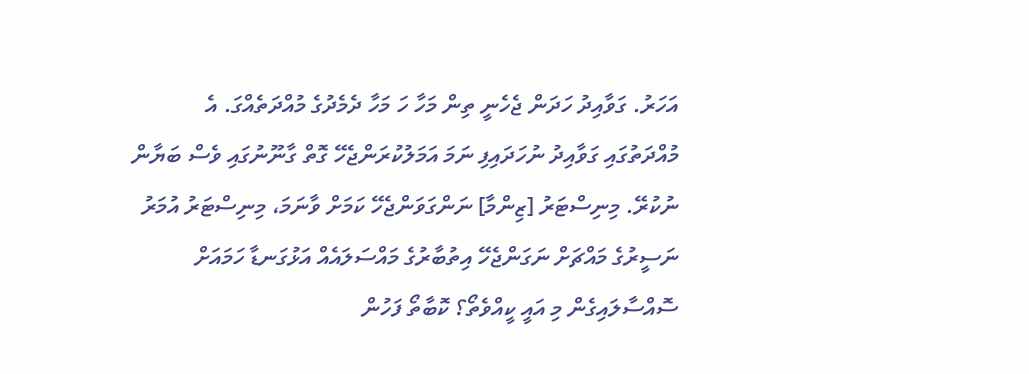އަހަރު. ގަވާއިދު ހަދަން ޖެހެނީ ތިން މަހާ ހަ މަހާ ދެމެދުގެ މުއްދަތެއްގަ. އެ މުއްދަތުގައި ގަވާއިދު ނުހަދައިފި ނަމަ އަމަލުކުރަންޖެހޭ ގޮތް ގާނޫނުގައި ވެސް ބަޔާން ނުކުރޭ. މިނިސްޓަރު [ޒިންމާ] ނަންގަވަންޖެހޭ ކަމަށް ވާނަމަ، މިނިސްޓަރު އުމަރު ނަސީރުގެ މައްޗަށް ނަގަންޖެހޭ އިތުބާރުގެ މައްސަލައެއް އަޅުގަނޑާ ހަމައަށް ސޮއްސާލައިގެން މި އައީ ކީއްވެތޯ؟ ކޮބާތޯ ފަހުން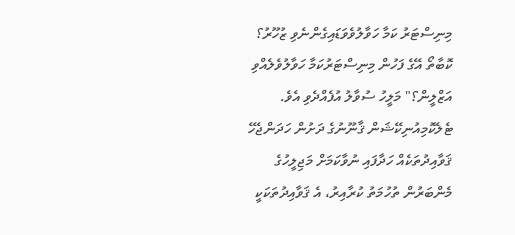މިނިސްޓަރު ކަމާ ހަވާލުވެވަޑައިގެންނެވި ޒުހޫރު؟ ކޮބާތޯ އޭގެ ފަހުން މިނިސްޓަރުކަމާ ހަވާލުވެލެއްވި އަޒްލީން؟" މަލީހު ސުވާލު އުފެއްދެވި އެވެ.
ޓެލެކޮމިއުނިކޭޝަން ޤާނޫނުގެ ދަށުން ހަދަންޖެހޭ ޤަވާއިދުތަކެއް ހަދާފައި ނުވާކަމަށް މަޖިލީހުގެ މެންބަރުން ތުހުމަތު ކުރާއިރު، އެ ޤަވާއިދުތަކަކީ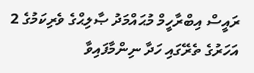ރައީސް އިބްރާހީމް މުޙައްމަދު ޞާލިޙްގެ ވެރިކަމުގެ 2 އަހަރުގެ ތެރޭގައި ހަދާ ނިންމާފައިވާ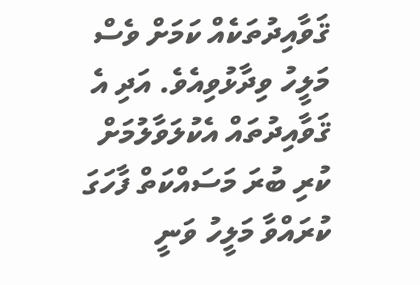ޤަވާއިދުތަކެއް ކަމަށް ވެސް މަލީހު ވިދާޅުވިއެވެ. އަދި އެ ޤަވާއިދުތައް އެކުލަވާލުމަށް ކުރި ބުރަ މަސައްކަތް ފާހަގަ ކުރައްވާ މަލީހު ވަނީ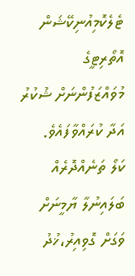ޓެލެކޮމިއުނިކޭޝަން އޮތޯރިޓީގެ މުވައްޒަފުންނަށް ޝުކުރު އަދާ ކުރައްވާފައެވެ.
ކަލޯ ތަނެއްދޮރެއް ބަލައިނުލާ ޔާމީނަށް ވަގަށް ގޮވިއިރު،ޚުދު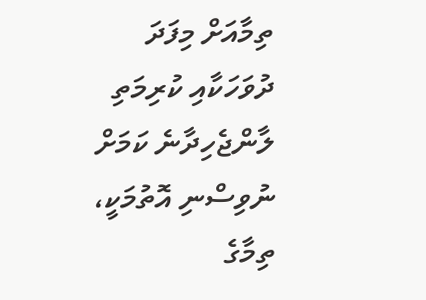ތިމާއަށް މިފަދަ ދުވަހަކާއި ކުރިމަތި ލާންޖެހިދާނެ ކަމަށް ނުވިސްނި އޮތުމަކީ، ތިމާގެ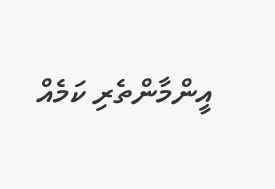އީންމާންތެރި ކަމެއް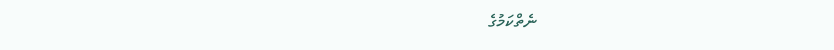ނެތްކަމުގެ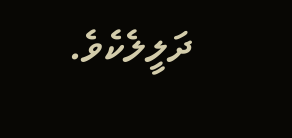ދަލީލެކެވެ.